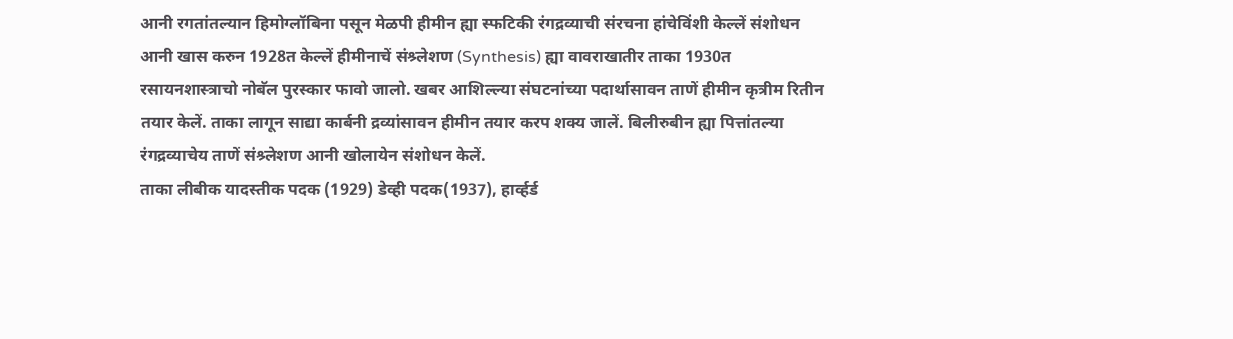आनी रगतांतल्यान हिमोग्लॉबिना पसून मेळपी हीमीन ह्या स्फटिकी रंगद्रव्याची संरचना हांचेविंशी केल्लें संशोधन आनी खास करुन 1928त केल्लें हीमीनाचें संश्र्लेशण (Synthesis) ह्या वावराखातीर ताका 1930त रसायनशास्त्राचो नोबॅल पुरस्कार फावो जालो. खबर आशिल्ल्या संघटनांच्या पदार्थासावन ताणें हीमीन कृत्रीम रितीन तयार केलें. ताका लागून साद्या कार्बनी द्रव्यांसावन हीमीन तयार करप शक्य जालें. बिलीरुबीन ह्या पित्तांतल्या रंगद्रव्याचेय ताणें संश्र्लेशण आनी खोलायेन संशोधन केलें.
ताका लीबीक यादस्तीक पदक (1929) डेव्ही पदक(1937), हार्व्हर्ड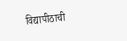विद्यापीठाची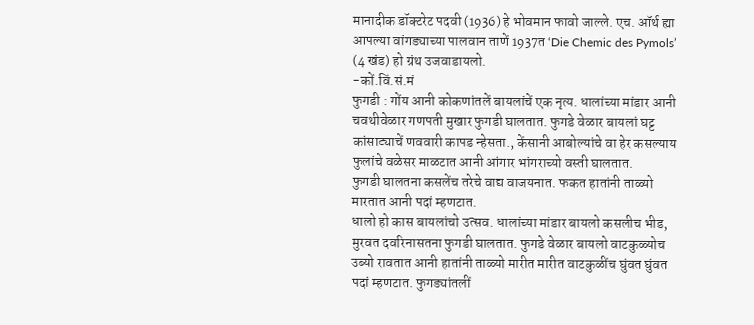मानादीक डॉक्टरेट पदवी (1936) हे भोवमान फावो जाल्ले. एच. ऑर्थ ह्या आपल्या वांगड्याच्या पालवान ताणें 1937त ‘Die Chemic des Pymols’ (4 खंड) हो ग्रंथ उजवाडायलो.
-कों.विं.सं.मं
फुगडी : गोंय आनी कोकणांतलें बायलांचें एक नृत्य. धालांच्या मांडार आनी चवथीवेळार गणपती मुखार फुगडी घालतात. फुगडे वेळार बायलां घट्ट कांसाट्याचें णववारी कापड न्हेसता., केंसानी आबोल्यांचे वा हेर कसल्याय फुलांचे वळेसर माळटात आनी आंगार भांगराच्यो वस्ती घालतात.
फुगडी घालतना कसलेंच तरेचे वाद्य वाजयनात. फकत हातांनी ताळ्यो मारतात आनी पदां म्हणटात.
धालो हो कास बायलांचो उत्सव. धालांच्या मांडार बायलो कसलीच भीड, मुरवत दवरिनासतना फुगडी घालतात. फुगडे वेळार बायलो वाटकुळ्योच उब्यो रावतात आनी हातांनी ताळ्यो मारीत मारीत वाटकुळींच घुंवत घुंवत पदां म्हणटात. फुगड्यांतलीं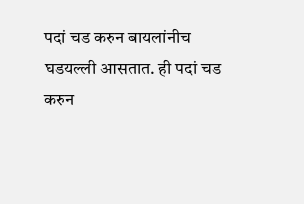पदां चड करुन बायलांनीच घडयल्ली आसतात. ही पदां चड करुन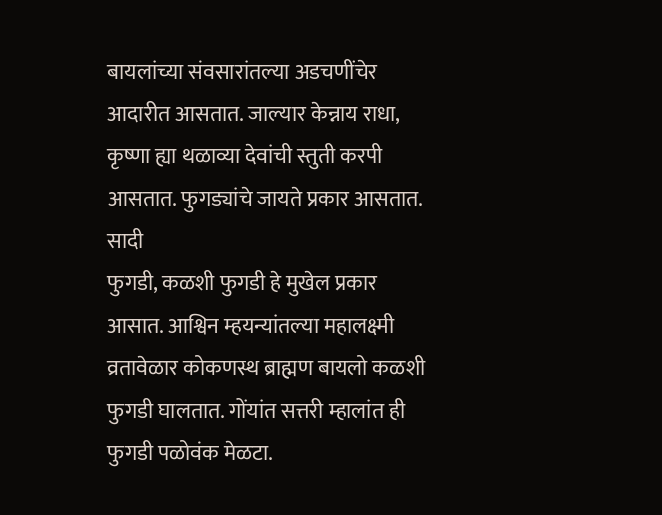बायलांच्या संवसारांतल्या अडचणींचेर आदारीत आसतात. जाल्यार केन्नाय राधा, कृष्णा ह्या थळाव्या देवांची स्तुती करपी आसतात. फुगड्यांचे जायते प्रकार आसतात. सादी
फुगडी, कळशी फुगडी हे मुखेल प्रकार आसात. आश्विन म्हयन्यांतल्या महालक्ष्मी व्रतावेळार कोकणस्थ ब्राह्मण बायलो कळशी फुगडी घालतात. गोंयांत सत्तरी म्हालांत ही फुगडी पळोवंक मेळटा.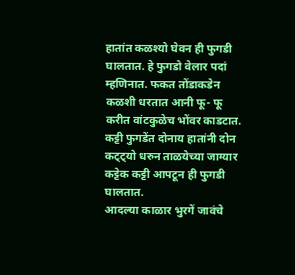हातांत कळश्यो घेवन ही फुगडी घालतात. हे फुगडो वेलार पदां म्हणिनात. फकत तोंडाकडेन कळशी धरतात आनी फू- फू करीत वांटकुळेच भोंवर काडटात. कट्टी फुगडेंत दोनाय हातांनी दोन कट्ट्यो धरुन ताळयेच्या जाग्यार कट्टेक कट्टी आपटून ही फुगडी घालतात.
आदल्या काळार भुरगें जावंचे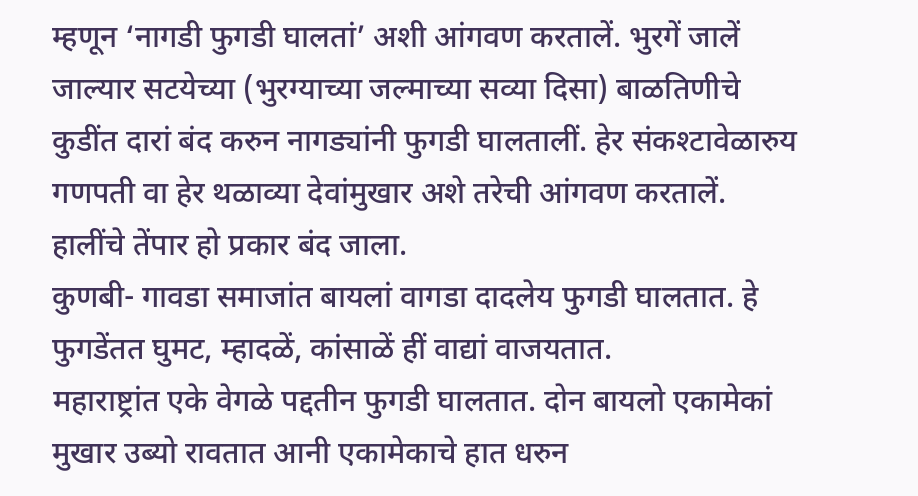म्हणून ‘नागडी फुगडी घालतां’ अशी आंगवण करतालें. भुरगें जालें जाल्यार सटयेच्या (भुरग्याच्या जल्माच्या सव्या दिसा) बाळतिणीचे कुडींत दारां बंद करुन नागड्यांनी फुगडी घालतालीं. हेर संकश्टावेळारुय गणपती वा हेर थळाव्या देवांमुखार अशे तरेची आंगवण करतालें. हालींचे तेंपार हो प्रकार बंद जाला.
कुणबी- गावडा समाजांत बायलां वागडा दादलेय फुगडी घालतात. हे फुगडेंतत घुमट, म्हादळें, कांसाळें हीं वाद्यां वाजयतात.
महाराष्ट्रांत एके वेगळे पद्दतीन फुगडी घालतात. दोन बायलो एकामेकां मुखार उब्यो रावतात आनी एकामेकाचे हात धरुन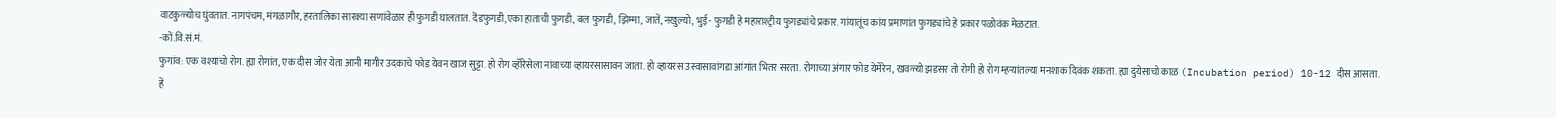वाटकुळ्योच घुंवतात. नागपंचम, मंगळागौर, हरतालिका सारक्या सणांवेळार ही फुगडी घालतात. दॆडफुगडी,एका हाताची फुगडी, बल फुगडी, झिम्मा, जातें, नखुल्यो, भुई- फुगडी हे महाराश्ट्रीय फुगड्यांचे प्रकार. गांयातूंच कांय प्रमाणांत फुगड्यांचे हे प्रकार पळोवंक मेळटात.
-कों.वि.सं.मं.
फुगांव: एक वश्याचो रोग. ह्या रोगांत, एक दीस जोर येता आनी मागीर उदकाचे फोड येवन खाज सुट्टा. हो रोग व्हॅरिसेला नांवाच्या व्हायरसासावन जाता. हो व्हायरस उस्वासावांगडा आंगांत भितर सरता. रोगाच्या अंगार फोड येमेरेन, खवळ्यो झडसर तो रोगी हो रोग म्हऱ्यांतल्या मनशाक दिवंक शकता. ह्या दुयेसाचो काळ (Incubation period) 10-12 दीस आसता.
हें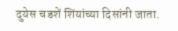दुयेस चडशें शिंयांच्या दिसांनी जाता.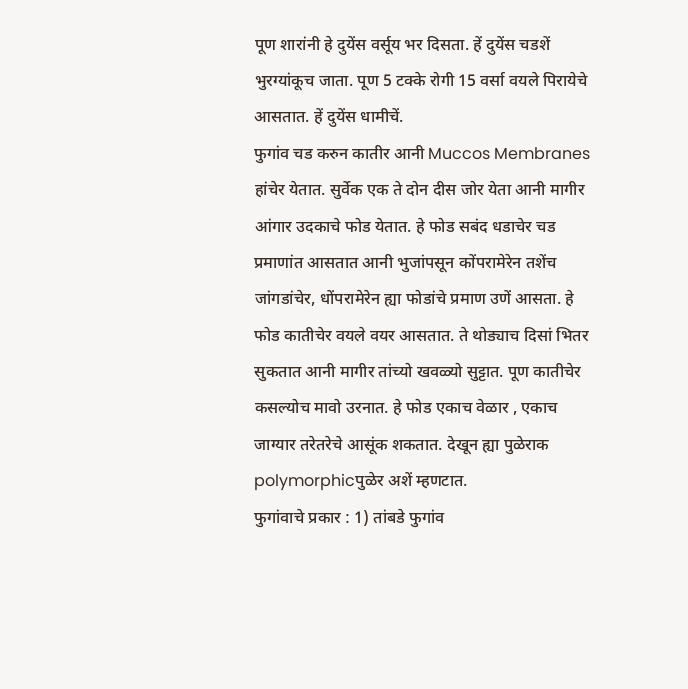पूण शारांनी हे दुयेंस वर्सूय भर दिसता. हें दुयेंस चडशें भुरग्यांकूच जाता. पूण 5 टक्के रोगी 15 वर्सा वयले पिरायेचे आसतात. हें दुयेंस धामीचें.
फुगांव चड करुन कातीर आनी Muccos Membranes हांचेर येतात. सुर्वेक एक ते दोन दीस जोर येता आनी मागीर आंगार उदकाचे फोड येतात. हे फोड सबंद धडाचेर चड प्रमाणांत आसतात आनी भुजांपसून कोंपरामेरेन तशेंच जांगडांचेर, धोंपरामेरेन ह्या फोडांचे प्रमाण उणें आसता. हे फोड कातीचेर वयले वयर आसतात. ते थोड्याच दिसां भितर सुकतात आनी मागीर तांच्यो खवळ्यो सुट्टात. पूण कातीचेर कसल्योच मावो उरनात. हे फोड एकाच वेळार , एकाच जाग्यार तरेतरेचे आसूंक शकतात. देखून ह्या पुळेराक polymorphicपुळेर अशें म्हणटात.
फुगांवाचे प्रकार : 1) तांबडे फुगांव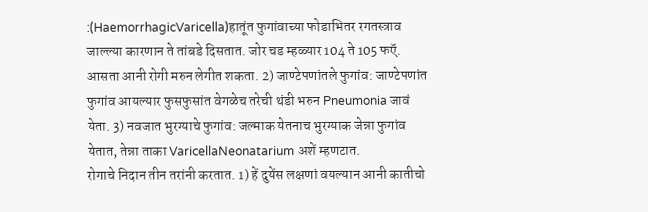:(HaemorrhagicVaricella)हातूंत फुगांवाच्या फोडाभितर रगतस्त्राव जाल्ल्या कारणान ते तांबडे दिसतात. जोर चड म्हळ्यार 104 ते 105 फऍ. आसता आनी रोगी मरुन लेगीत शकता. 2) जाण्टेपणांतले फुगांव: जाण्टेपणांत फुगांव आयल्यार फुसफुसांत वेगळेच तरेची थंडी भरुन Pneumonia जावं येता. 3) नवजात भुरग्याचे फुगांव: जल्माक येतनाच भुरग्याक जेन्ना फुगांव येतात, तेन्ना ताका VaricellaNeonatarium अशें म्हणटात.
रोगाचे निदान तीन तरांनी करतात. 1) हें दुयेंस लक्षणां वयल्यान आनी कातीचो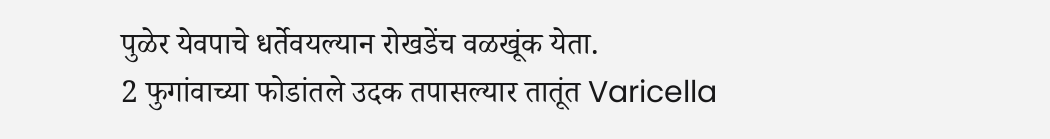पुळेर येवपाचे धर्तेवयल्यान रोखडेंच वळखूंक येता.
2 फुगांवाच्या फोडांतले उदक तपासल्यार तातूंत Varicella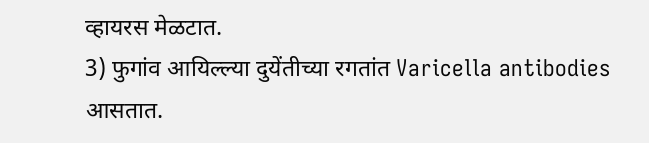व्हायरस मेळटात.
3) फुगांव आयिल्ल्या दुयेंतीच्या रगतांत Varicella antibodies आसतात.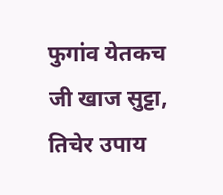फुगांव येतकच जी खाज सुट्टा, तिचेर उपाय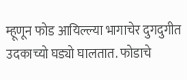म्हूणून फोड आयिल्ल्या भागाचेर दुगदुगीत उदकाच्यो घड्यो घालतात. फोडाचे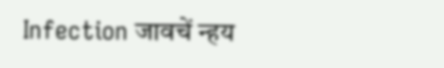Infection जावचें न्हय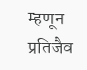म्हणून प्रतिजैव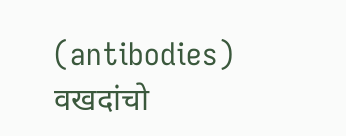(antibodies) वखदांचो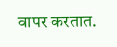वापर करतात.